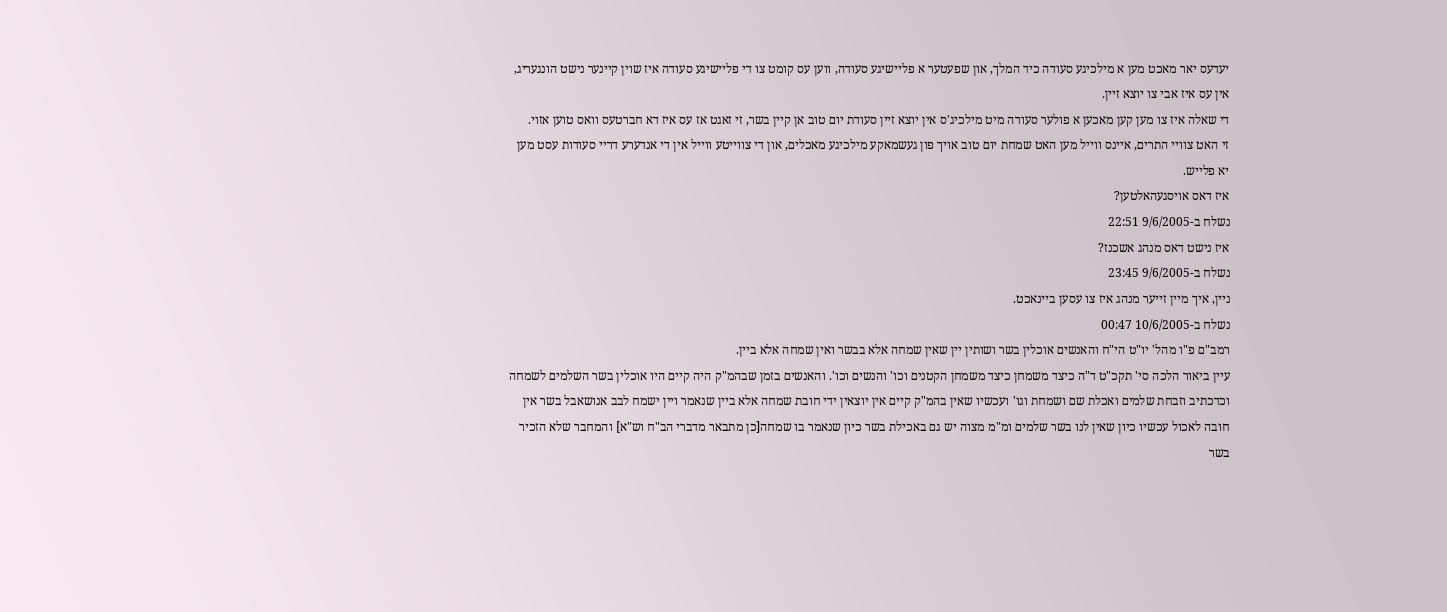יעדעס יאר מאכט מען א מילכיגע סעודה כיד המלך, און שפעטער א פליישיגע סעודה, ווען עס קומט צו די פליישיגע סעודה איז שוין קיינער נישט הונגעריג, אין עס איז אבי צו יוצא זיין.
די שאלה איז צו מען קען מאכען א פולער סעודה מיט מילכיג'ס אין יוצא זיין סעודת יום טוב אן קיין בשר, זי זאגט אז עס איז דא חברטעס וואס טוען אזוי.
זי האט צוויי התרים, איינס ווייל מען האט שמחת יום טוב אויך פון געשמאקע מילכיגע מאכלים, און די צווייטע ווייל אין די אנדערע דריי סעודות עסט מען יא פלייש.
איז דאס אויסגעהאלטען?
נשלח ב-9/6/2005 22:51
איז נישט דאס מנהג אשכנז?
נשלח ב-9/6/2005 23:45
ניין, איך מיין זייער מנהג איז צו עסען ביינאכט.
נשלח ב-10/6/2005 00:47
רמב"ם פ"ו מהל' יו"ט הי"ח והאנשים אוכלין בשר ושותין יין שאין שמחה אלא בבשר ואין שמחה אלא ביין.
עיין ביאור הלכה סי' תקכ"ט ד"ה כיצד משמחן כיצד משמחן הקטנים וכו' והנשים וכו'. והאנשים בזמן שבהמ"ק היה קיים היו אוכלין בשר השלמים לשמחה וכדכתיב וזבחת שלמים ואכלת שם ושמחת וגו' ועכשיו שאין בהמ"ק קיים אין יוצאין ידי חובת שמחה אלא ביין שנאמר ויין ישמח לבב אנושאבל בשר אין חובה לאכול עכשיו כיון שאין לנו בשר שלמים ומ"מ מצוה יש גם באכילת בשר כיון שנאמר בו שמחה[כן מתבאר מדברי הב"ח וש"א] והמחבר שלא הזכיר בשר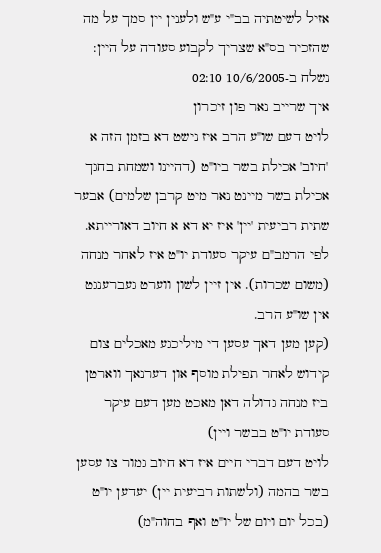אזיל לשיטתיה בב"י ע"ש ולענין יין סמך על מה שהזכיר בס"א שצריך לקבוע סעודה על היין:
נשלח ב-10/6/2005 02:10
איך שרייב נאר פון זיכרון
לויט דעם שו"ע הרב איז נישט דא בזמן הזה א 'חיוב' אכילת בשר ביו"ט (דהיינו ושמחת בחגך אכילת בשר מיינט נאר מיט קרבן שלמים) אבער שתית רביעית 'יין' איז יא דא א חיוב דאורייתא.
לפי הרמב"ם עיקר סעודת יו"ט איז לאחר מנחה (משום שכרות). אין זיין לשון ווערט געברענגט אין שו"ע הרב.
(קען מען דאך עסען די מיליכגע מאכלים צום קידוש לאחר תפילת מוסף און דערנאך ווארטן ביז מנחה גדולה דאן מאכט מען דעם עיקר סעודת יו"ט בבשר ויין)
לויט דעם דברי חיים איז דא חיוב גמור צו עסען בשר בהמה (ולשתות רביעית יין) יעדען יו"ט (בכל יום ויום של יו"ט ואף בחוה"מ)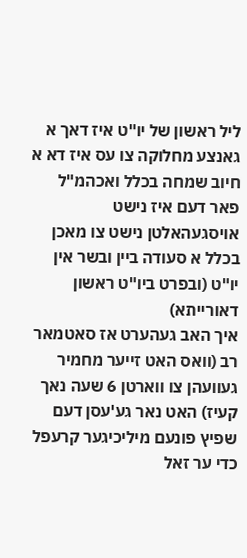ליל ראשון של יו"ט איז דאך א גאנצע מחלוקה צו עס איז דא א חיוב שמחה בכלל ואכהמ"ל
פאר דעם איז נישט אויסגעהאלטן נישט צו מאכן בכלל א סעודה ביין ובשר אין יו"ט (ובפרט ביו"ט ראשון דאורייתא)
איך האב געהערט אז סאטמאר רב (וואס האט זייער מחמיר געוועהן צו ווארטן 6 שעה נאך קעיז) האט נאר גע'עסן דעם שפיץ פונעם מיליכיגער קרעפל כדי ער זאל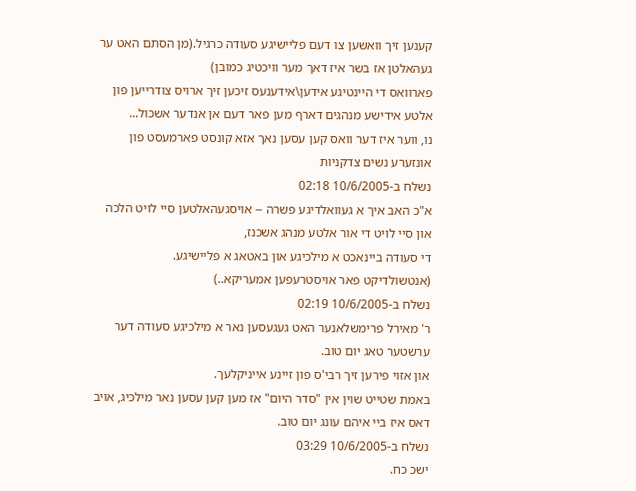קענען זיך וואשען צו דעם פליישיגע סעודה כרגיל.(מן הסתם האט ער געהאלטן אז בשר איז דאך מער וויכטיג כמובן)
פארוואס די היינטיגע אידען\אידענעס זיכען זיך ארויס צודרייען פון אלטע אידישע מנהגים דארף מען פאר דעם אן אנדער אשכול...
נו, ווער איז דער וואס קען עסען נאך אזא קונסט פארמעסט פון אונזערע נשים צדקניות
נשלח ב-10/6/2005 02:18
א"כ האב איך א געוואלדיגע פשרה -- אויסגעהאלטען סיי לויט הלכה און סיי לויט די אור אלטע מנהג אשכנז,
די סעודה ביינאכט א מילכיגע און באטאג א פליישיגע.
(אנטשולדיקט פאר אויסטרעפען אמעריקא..)
נשלח ב-10/6/2005 02:19
ר' מאירל פרימשלאנער האט געגעסען נאר א מילכיגע סעודה דער ערשטער טאג יום טוב.
און אזוי פירען זיך רבי'ס פון זיינע אייניקלעך.
באמת שטייט שוין אין "סדר היום" אז מען קען עסען נאר מילכיג, אויב דאס איז ביי איהם עונג יום טוב.
נשלח ב-10/6/2005 03:29
ישכ כח.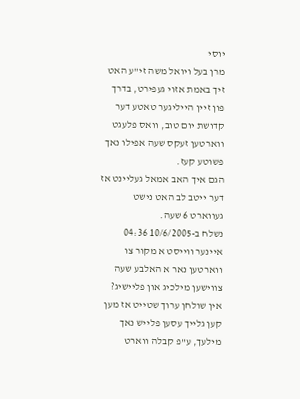יוסי
מרן בעל ויואל משה זי"ע האט זיך באמת אזוי געפירט, בדרך פון זיין הייליגער טאטע דער קדושת יום טוב, וואס פלעגט ווארטען זעקס שעה אפילו נאך פשוטע קעז.
הגם איך האב אמאל געליינט אז דער ייטב לב האט נישט געווארט 6 שעה.
נשלח ב-10/6/2005 04:36
איינער ווייסט א מקור צו ווארטען נאר א האלבע שעה צווישען מילכיג און פליישיג?
אין שולחן ערוך שטייט אז מען קען גלייך עסען פלייש נאך מילעך, ע"פ קבלה ווארט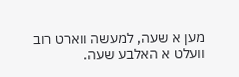מען א שעה, למעשה ווארט רוב וועלט א האלבע שעה.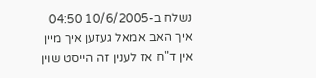נשלח ב-10/6/2005 04:50
איך האב אמאל געזען איך מיין אין ד"ח אז לענין זה הייסט שוין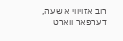רוב אזויווי א שעה, דערפאר ווארט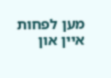מען לפחות איין און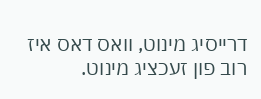דרייסיג מינוט, וואס דאס איז רוב פון זעכציג מינוט.